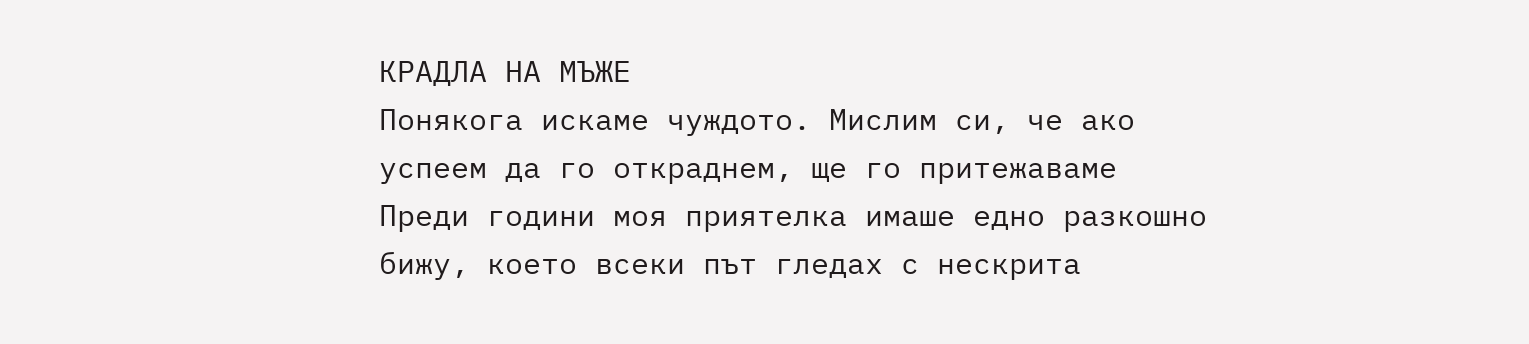КРАДЛА НА МЪЖЕ
Понякога искаме чуждото. Мислим си, че ако успеем да го откраднем, ще го притежаваме
Преди години моя приятелка имаше едно разкошно бижу, което всеки път гледах с нескрита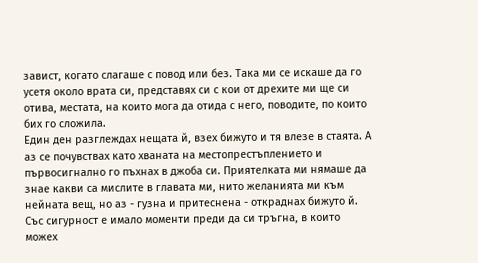завист, когато слагаше с повод или без. Така ми се искаше да го усетя около врата си, представях си с кои от дрехите ми ще си отива, местата, на които мога да отида с него, поводите, по които бих го сложила.
Един ден разглеждах нещата й, взех бижуто и тя влезе в стаята. А аз се почувствах като хваната на местопрестъплението и първосигнално го пъхнах в джоба си. Приятелката ми нямаше да знае какви са мислите в главата ми, нито желанията ми към нейната вещ, но аз - гузна и притеснена - откраднах бижуто й.
Със сигурност е имало моменти преди да си тръгна, в които можех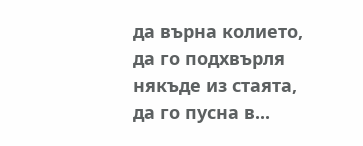да върна колието, да го подхвърля някъде из стаята, да го пусна в...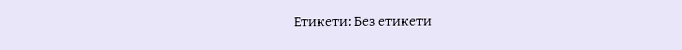Етикети: Без етикети